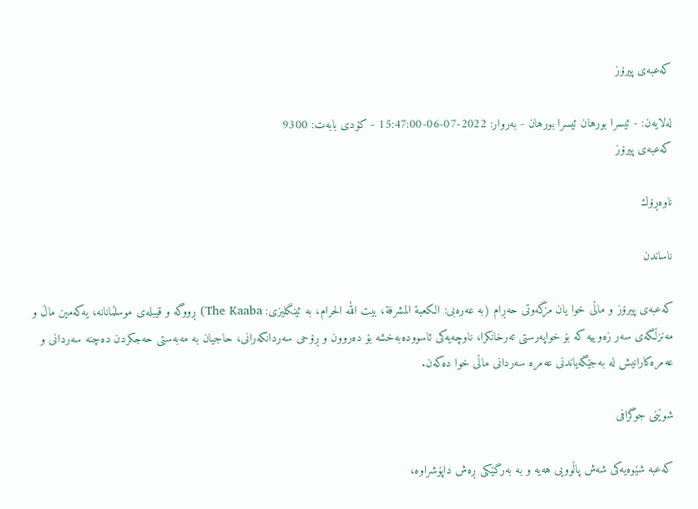کەعبەی پیرۆز

له‌لایه‌ن: - ئیسرا بورهان ئیسرا بورهان - به‌روار: 2022-07-06-15:47:00 - کۆدی بابەت: 9300
کەعبەی پیرۆز

ناوه‌ڕۆك

ناساندن

کەعبەی پیرۆز و ماڵی خوا یان مزگەوتی حەڕام (بە عەرەبی: الكعبة المشرفة، بيت الله الحرام، بە ئینگلیزی: The Kaaba) ڕووگە و قیبلەی موسڵمانانە، یەکەمین ماڵ و مەنزڵگەی سەر زەوییە کە بۆ خواپەرستی تەرخانکرا، ناوچەیەکی ئاسوودەبەخشە بۆ دەروون و ڕۆحی سەردانکەرانی، حاجیان بە مەبەستی حەجکردن دەچنە سەردانی و عەمرەکارانیش لە بەجێگەیاندنی عەمرە سەردانی ماڵی خوا دەکەن.

شوێنی جوگرافی

کەعبە شێوەیەکی شەش پاڵوویی هەیە و بە بەرگێکی ڕەش داپۆشراوە،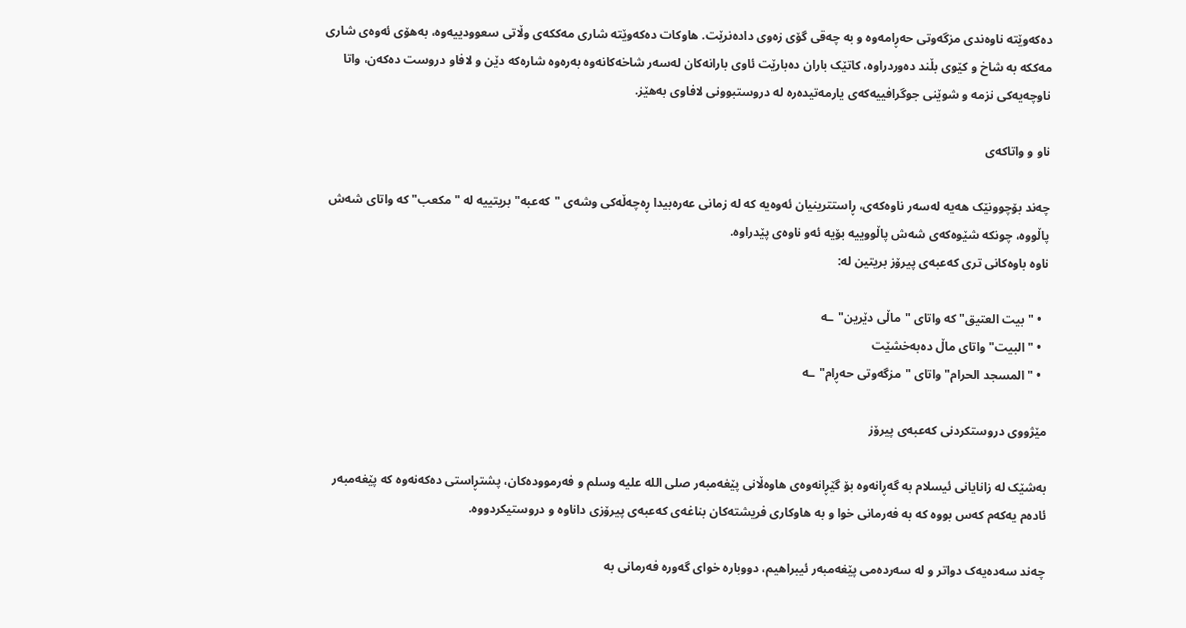دەکەوێتە ناوەندی مزگەوتی حەڕامەوە و بە چەقی گۆی زەوی دادەنرێت. هاوکات دەکەوێتە شاری مەککەی وڵاتی سعوودییەوە، بەهۆی ئەوەی شاری مەککە بە شاخ و کێوی بڵند دەوردراوە، کاتێک باران دەبارێت ئاوی بارانەکان لەسەر شاخەکانەوە بەرەوە شارەکە دێن و لافاو دروست دەکەن، واتا ناوچەیەکی نزمە و شوێنی جوگرافییەکەی یارمەتیدەرە لە دروستبوونی لافاوی بەهێز.

ناو و واتاکەی

چەند بۆچوونێک هەیە لەسەر ناوەکەی، ڕاستترینیان ئەوەیە کە لە زمانی عەرەبیدا ڕەچەڵەکی وشەی "کەعبە" بریتییە لە "مکعب" کە واتای شەش پاڵووە، چونکە شێوەکەی شەش پاڵووییە بۆیە ئەو ناوەی پێدراوە.
ناوە باوەکانی تری کەعبەی پیرۆز بریتین لە:

  • "بیت العتیق" کە واتای "ماڵی دێرین"ـە
  • "البیت" واتای ماڵ دەبەخشێت
  • "المسجد الحرام" واتای "مزگەوتی حەڕام"ـە

مێژووی دروستکردنی کەعبەی پیرۆز

بەشێک لە زانایانی ئیسلام بە گەڕانەوە بۆ گێڕانەوەی هاوەڵانی پێغەمبەر صلى الله عليه وسلم و فەرموودەکان، پشتڕاستی دەکەنەوە کە پێغەمبەر ئادەم یەکەم کەس بووە کە بە فەرمانی خوا و بە هاوکاری فریشتەکان بناغەی کەعبەی پیرۆزی داناوە و دروستیکردووە.

چەند سەدەیەک دواتر و لە سەردەمی پێغەمبەر ئیبراهیم، دووبارە خوای گەورە فەرمانی بە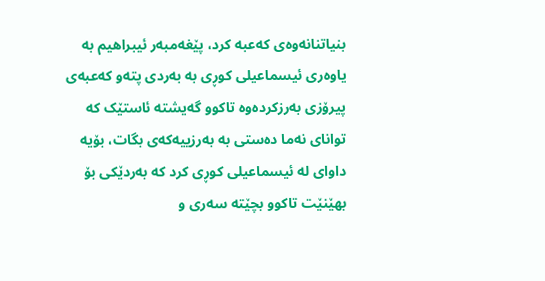بنیاتنانەوەی کەعبە کرد، پێغەمبەر ئیبراهیم بە یاوەری ئیسماعیلی کوڕی بە بەردی پتەو کەعبەی پیرۆزی بەرزکردەوە تاکوو گەیشتە ئاستێک کە توانای نەما دەستی بە بەرزییەکەی بگات، بۆیە داوای لە ئیسماعیلی کوڕی کرد كە بەردێکی بۆ بهێنێت تاکوو بچێتە سەری و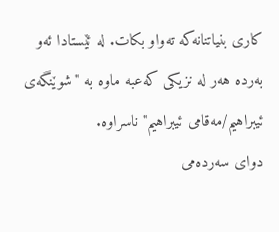کاری بنیاتنانەکە تەواو بکات. لە ئێستادا ئەو بەردە هەر لە نزیکی کەعبە ماوە بە "شوێنگەی ئیبراهیم/مەقامی ئیبراهیم" ناسراوە.
دوای سەردەمی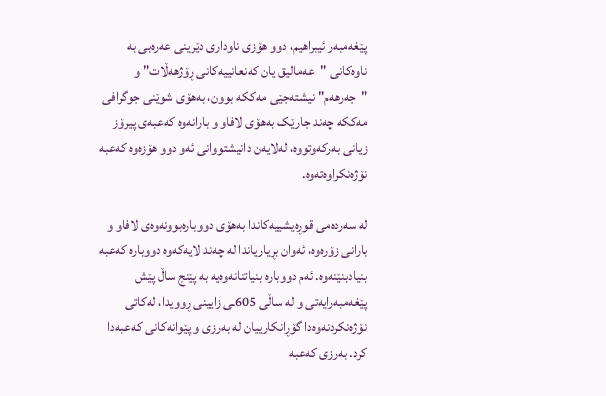پێغەمبەر ئیبراهیم، دوو هۆزی ناوداری دێرینی عەرەبی بە ناوەکانی "عەمالیق یان کەنعانییەکانی ڕۆژهەڵات" و "جەرهەم" نیشتەجێی مەککە بوون، بەهۆی شوێنی جوگرافی مەککە چەند جارێک بەهۆی لافاو و بارانەوە کەعبەی پیرۆز زیانی بەرکەوتووە، لەلایەن دانیشتووانی ئەو دوو هۆزەوە کەعبە نۆژەنکراوەتەوە.

لە سەردەمی قوڕەیشییەکاندا بەهۆی دووبارەبوونەوەی لافاو و بارانی زۆرەوە، ئەوان بڕیاریاندا لە چەند لایەکەوە دووبارە کەعبە بنیادبنێنەوە. ئەم دووبارە بنیاتنانەوەیه بە پێنج ساڵ پێش پێغەمبەرایەتی و لە ساڵی 605ـی زایینی ڕوویدا، لەکاتی نۆژەنکردنەوەدا گۆڕانکارییان لە بەرزی و پێوانەکانی کەعبەدا کرد. بەرزی کەعبە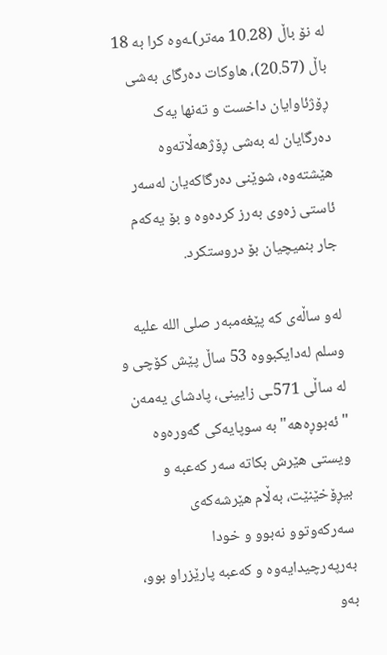لە نۆ باڵ (10.28 مەتر)ـەوە کرا بە 18 باڵ (20.57)، هاوکات دەرگای بەشی ڕۆژئاوایان داخست و تەنها یەک دەرگایان لە بەشی ڕۆژهەڵاتەوە هێشتەوە، شوێنی دەرگاکەیان لەسەر ئاستی زەوی بەرز کردەوە و بۆ یەکەم جار بنمیچیان بۆ دروستکرد.

لەو ساڵەی کە پێغەمبەر صلى الله عليه وسلم لەدایکبووە 53 ساڵ پێش کۆچی و لە ساڵی 571ـی زایینی، پادشای یەمەن "ئەبوڕەهە" بە سوپایەکی گەورەوە ویستی هێرش بکاتە سەر کەعبە و بیڕۆخێنێت، بەڵام هێرشەکەی سەرکەوتوو نەبوو و خودا بەرپەرچیدایەوە و کەعبە پارێزراو بوو، بەو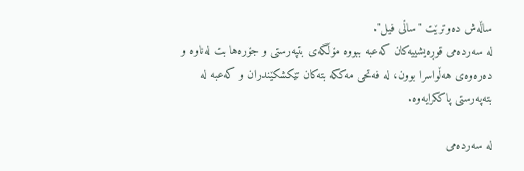ساڵەش دەوترێت "ساڵی فیل".
لە سەردەمی قوڕەیشییەکان کەعبە ببووە مۆڵگەی بتپەرستی و جۆرەها بت لەناوە و دەرەوەی هەڵواسرا بوون، لە فەتحی مەککە بتەکان تێکشکێندران و کەعبە لە بتەپەرستی پاککرایەوە.

لە سەردەمی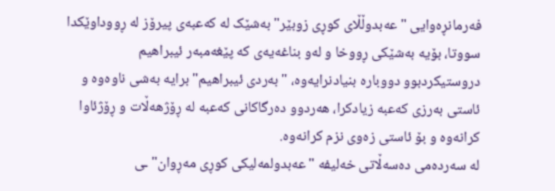فەرمانڕەوایی "عەبدوڵڵای کوڕی زوبێر" بەشێک لە کەعبەی پیرۆز لە ڕووداوێکدا سووتا، بۆیە بەشێکی ڕووخا و لەو بناغەیەی کە پێغەمبەر ئیبراهیم دروستیکردبوو دووبارە بنیادنرایەوە، "بەردی ئیبراهیم" برایه بەشی ناوەوە و ئاستی بەرزی کەعبە زیادکرا، هەردوو دەرگاکانی کەعبە لە ڕۆژهەڵات و ڕۆژئاوا کرانەوە و بۆ ئاستی زەوی نزم کرانەوە.
لە سەردەمی دەسەڵاتی خەلیفە "عەبدولمەلیکی کوڕی مەڕوان"ـی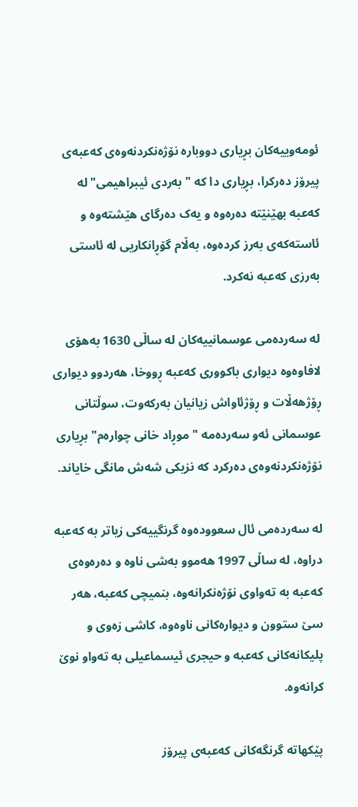ئومەوییەکان بڕیاری دووبارە نۆژەنکردنەوەی کەعبەی پیرۆز دەرکرا، بڕیاری دا کە "بەردی ئیبراهیمی" لە کەعبە بهێنێتە دەرەوە و یەک دەرگای هێشتەوە و ئاستەکەی بەرز کردەوە، بەڵام گۆڕانکاریی لە ئاستی بەرزی کەعبە نەکرد.

لە سەردەمی عوسمانییەکان لە ساڵی 1630 بەهۆی لافاوەوە دیواری باکووری کەعبە ڕووخا، هەردوو دیواری ڕۆژهەڵات و ڕۆژئاواش زیانیان بەرکەوت، سوڵتانی عوسمانی ئەو سەردەمە "موڕاد خانی چوارەم" بڕیاری نۆژەنکردنەوەی دەرکرد کە نزیکی شەش مانگی خایاند.

لە سەردەمی ئال سعوودەوە گرنگییەکی زیاتر بە کەعبە دراوە، لە ساڵی 1997 هەموو بەشی ناوە و دەرەوەی کەعبە بە تەواوی نۆژەنکرانەوە، بنمیچی کەعبە، هەر سێ ستوون و دیوارەکانی ناوەوە، کاشی زەوی و پلیکانەکانی کەعبە و حیجری ئیسماعیلی بە تەواو نوێ کرانەوە.

پێکهاتە گرنگەکانی کەعبەی پیرۆز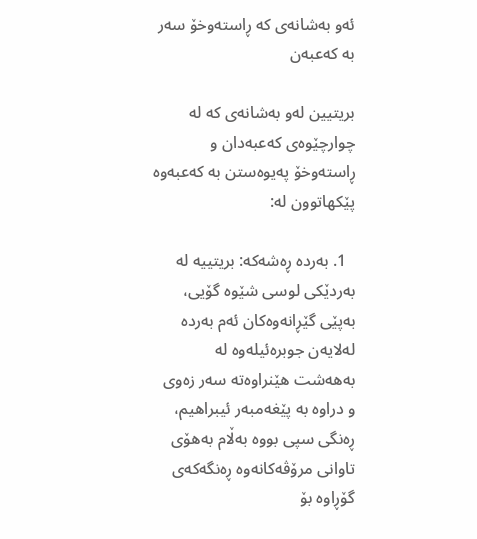ئەو بەشانەی کە ڕاستەوخۆ سەر بە کەعبەن

بریتیین لەو بەشانەی کە لە چوارچێوەی کەعبەدان و ڕاستەوخۆ پەیوەستن بە کەعبەوە پێکهاتوون لە:

  1. بەردە ڕەشەکە: بریتییە لە بەردێکی لوسی شێوە گۆیی، بەپێی گێڕانەوەکان ئەم بەردە لەلایەن جوبرەئیلەوە لە بەهەشت هێنراوەتە سەر زەوی و دراوە بە پێغەمبەر ئیبراهیم، ڕەنگی سپی بووە بەڵام بەهۆی تاوانی مرۆڤەکانەوە ڕەنگەکەی گۆڕاوە بۆ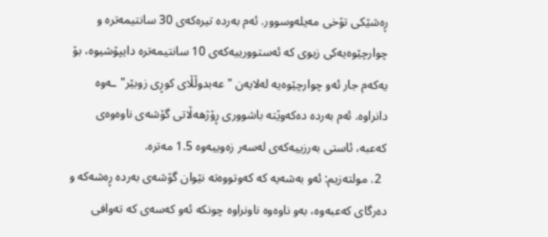ڕەشێکی تۆخی مەیلەوسوور. ئەم بەردە تیرەکەی 30 سانتیمەترە و چوارچێوەیەکی زیوی کە ئەستوورییەکەی 10 سانتیمەترە دایپۆشیوە، بۆ یەکەم جار ئەو چوارچێوەیە لەلایەن "عەبدوڵڵای کوڕی زوبێر"ـەوە دانراوە. ئەم بەردە دەکەوێتە باشووری ڕۆژهەڵاتی گۆشەی ناوەوەی کەعبە، ئاستی بەرزییەکەی لەسەر زەوییەوە 1.5 مەتره.
  2. مولتەزیم: ئەو بەشەیە کە کەوتووەتە نێوان گۆشەی بەردە ڕەشەکە و دەرگای کەعبەوە، بەو ناوەوە ناونراوە چونکە ئەو کەسەی کە تەوافی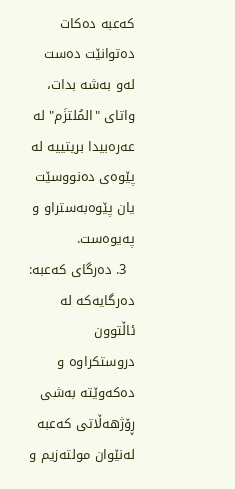کەعبە دەکات دەتوانێت دەست لەو بەشە بدات، واتای "المُلتزَم" لە عەرەبیدا بریتییە لە پێوەی دەنووسێت یان پێوەبەستراو و پەیوەست.
  3. دەرگای کەعبە: دەرگایەکە لە ئاڵتوون دروستکراوە و دەکەوێتە بەشی ڕۆژهەڵاتی کەعبە لەنێوان مولتەزیم و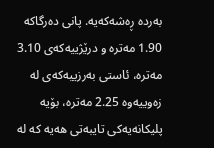بەردە ڕەشەکەیە. پانی دەرگاکە 1.90 مەترە و درێژییەکەی 3.10 مەترە، ئاستی بەرزییەکەی لە زەوییەوە 2.25 مەترە، بۆیە پلیکانەیەکی تایبەتی هەیە کە لە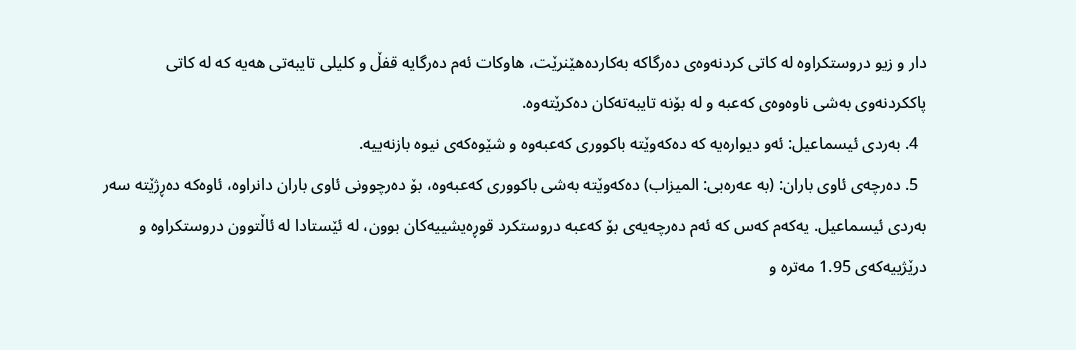دار و زیو دروستکراوە لە کاتی کردنەوەی دەرگاکە بەکاردەهێنرێت، هاوکات ئەم دەرگایە قفڵ و کلیلی تایبەتی هەیە کە لە کاتی پاککردنەوی بەشی ناوەوەی کەعبە و لە بۆنە تایبەتەکان دەکرێتەوە.
  4. بەردی ئیسماعیل: ئەو دیوارەیە که دەکەوێتە باکووری کەعبەوە و شێوەکەی نیوە بازنەییە.
  5. دەرچەی ئاوی باران: (بە عەرەبی: المیزاب) دەکەوێتە بەشی باکووری کەعبەوە، بۆ دەرچوونی ئاوی باران دانراوە، ئاوەکە دەڕژێتە سەر بەردی ئیسماعیل. یەکەم کەس کە ئەم دەرچەیەی بۆ کەعبە دروستکرد قوڕەیشییەکان بوون، لە ئێستادا لە ئاڵتوون دروستکراوە و درێژییەکەی 1.95 مەترە و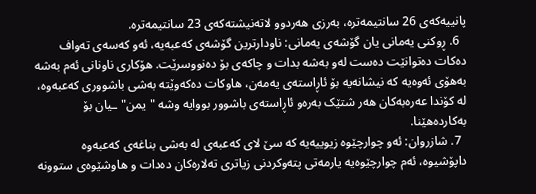پانییەکەی 26 سانتیمەترە، بەرزی هەردوو لاتەنیشتەکەی 23 سانتیمەترە.
  6. ڕوکنی یەمانی یان گۆشەی یەمانی: ناودارترین گۆشەی کەعبەیە، ئەو کەسەی تەواف دەکات دەتوانێت دەست لەو بەشە بدات و چاکەی بۆ دەنووسرێت. هۆکاری ناونانی ئەم بەشە بەهۆی ئەوەیە کە نیشانەیە بۆ ئاڕاستەی یەمەن، هاوکات دەکەوێتە بەشی باشووری کەعبەوە، لە کۆندا عەرەبەکان هەر شتێک بەرەو ئاڕاستەی باشوور بووایە وشە "یمن"ـیان بۆ بەکاردەهێنا.
  7. شازروان: ئەو چوارچێوە زیوییەیە کە سێ لای کەعبەی لە بەشی بناغەی کەعبەوە داپۆشیوە، ئەم چوارچێوەیە یارمەتی پتەوکردنی زیاتری تەلارەکان دەدات و هاوشێوەی ستوونە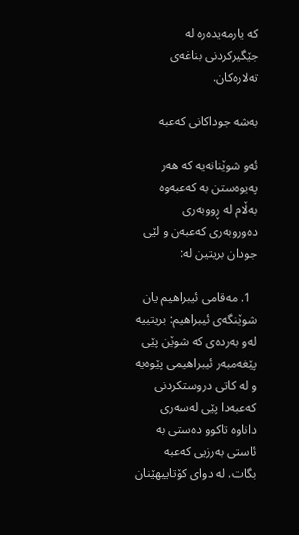کە یارمەیدەرە لە جێگیرکردنی بناغەی تەلارەکان.

بەشە جوداکانی کەعبە

ئەو شوێنانەیە کە هەر پەیوەستن بە کەعبەوە بەڵام لە ڕووبەری دەوروبەری کەعبەن و لێی جودان بریتین لە:

  1. مەقامی ئیبراهیم یان شوێنگەی ئیبراهیم: بریتییە لەو بەردەی کە شوێن پێی پێغەمبەر ئیبراهیمی پێوەیە و لە کاتی دروستکردنی کەعبەدا پێی لەسەری داناوە تاکوو دەستی بە ئاستی بەرزیی کەعبە بگات. لە دوای کۆتاییهێنان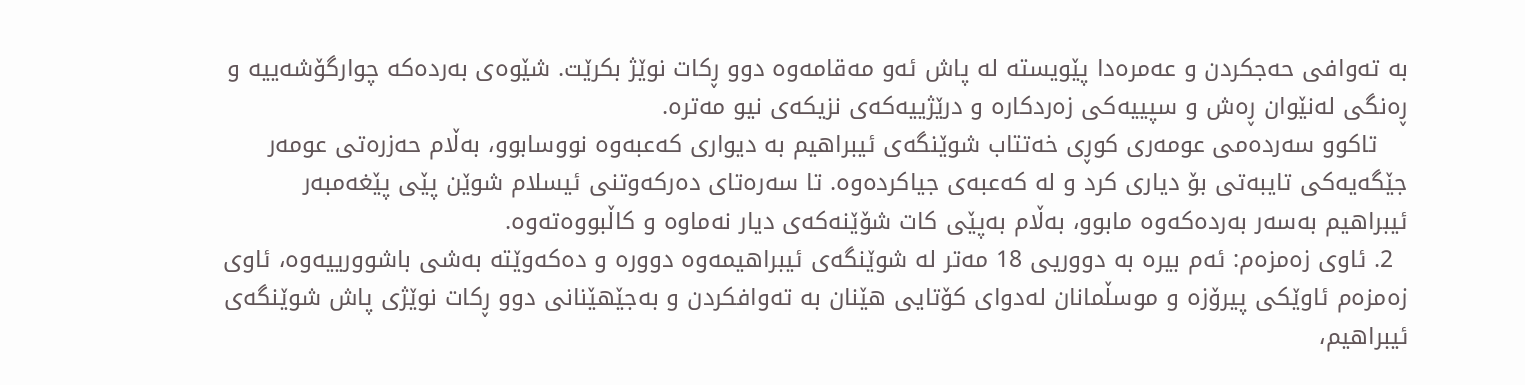بە تەوافی حەجکردن و عەمرەدا پێویستە لە پاش ئەو مەقامەوە دوو ڕکات نوێژ بکرێت. شێوەی بەردەکە چوارگۆشەییە و ڕەنگی لەنێوان ڕەش و سپییەکی زەردکارە و درێژییەکەی نزیکەی نیو مەترە.
    تاکوو سەردەمی عومەری کوڕی خەتتاب شوێنگەی ئیبراهیم بە دیواری کەعبەوە نووسابوو، بەڵام حەزرەتی عومەر جێگەیەکی تایبەتی بۆ دیاری کرد و لە کەعبەی جیاکردەوە. تا سەرەتای دەرکەوتنی ئیسلام شوێن پێی پێغەمبەر ئیبراهیم بەسەر بەردەکەوە مابوو، بەڵام بەپێی کات شۆێنەکەی دیار نەماوە و کاڵبووەتەوە.
  2. ئاوی زەمزەم: ئەم بیرە بە دووریی 18 مەتر لە شوێنگەی ئیبراهیمەوە دوورە و دەکەوێتە بەشی باشوورییەوە، ئاوی زەمزەم ئاوێکی پیرۆزە و موسڵمانان لەدوای کۆتایی هێنان بە تەوافکردن و بەجێهێنانی دوو ڕکات نوێژی پاش شوێنگەی ئیبراهیم،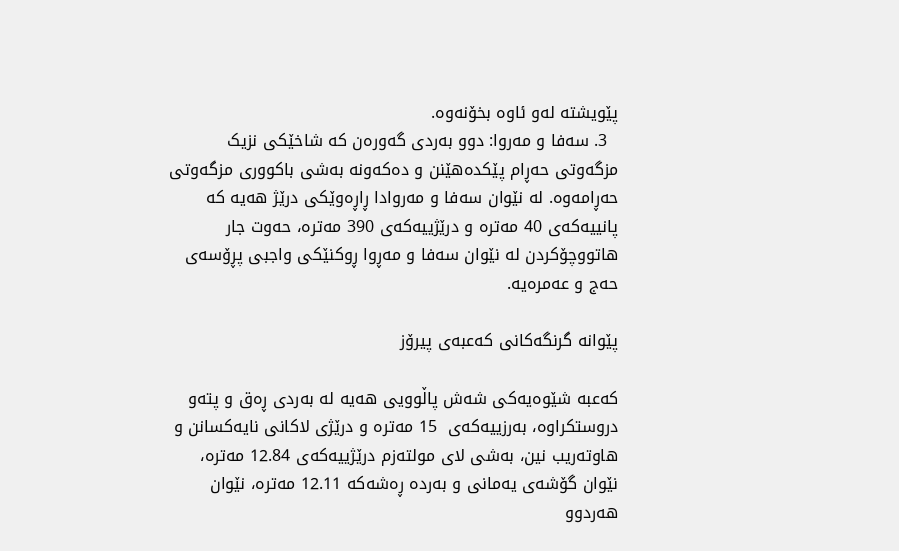پێویشتە لەو ئاوە بخۆنەوە.
  3. سەفا و مەروا: دوو بەردی گەورەن کە شاخێکی نزیک مزگەوتی حەڕام پێکدەهێنن و دەکەونە بەشی باکووری مزگەوتی حەڕامەوە. لە نێوان سەفا و مەروادا ڕاڕەوێکی درێژ هەیە کە پانییەکەی 40 مەترە و درێژییەکەی 390 مەترە، حەوت جار هاتووچۆکردن لە نێوان سەفا و مەڕوا ڕوکنێکی واجبی پڕۆسەی حەج و عەمرەیە.

پێوانە گرنگەکانی کەعبەی پیرۆز

کەعبە شێوەیەکی شەش پاڵوویی هەیە لە بەردی ڕەق و پتەو دروستکراوە، بەرزییەکەی  15 مەتره و درێژی لاکانی نایەکسانن و هاوتەریب نین، بەشی لای مولتەزم درێژییەکەی 12.84 مەترە، نێوان گۆشەی یەمانی و بەردە ڕەشەکە 12.11 مەترە، نێوان هەردوو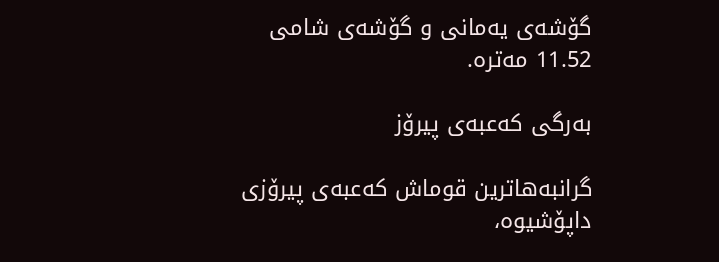گۆشەی یەمانی و گۆشەی شامی 11.52 مەترە.

بەرگی کەعبەی پیرۆز

گرانبەهاترین قوماش کەعبەی پیرۆزی داپۆشیوە،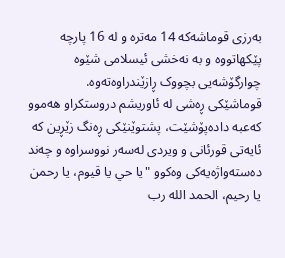بەرزی قوماشەکە 14 مەترە و لە 16 پارچە پێکهاتووە و بە نەخشی ئیسلامی شێوە چوارگۆشەیی بچووک ڕازێندراوەتەوە.
قوماشێکی ڕەشی لە ئاوریشم دروستکراو هەموو کەعبە دادەپۆشێت، پشتوێنێکی ڕەنگ زێڕین کە ئایەتی قورئانی و ویردی لەسەر نووسراوە و چەند دەستەواژەیەکی وەکوو "يا حي يا قيوم، يا رحمن يا رحيم، الحمد الله رب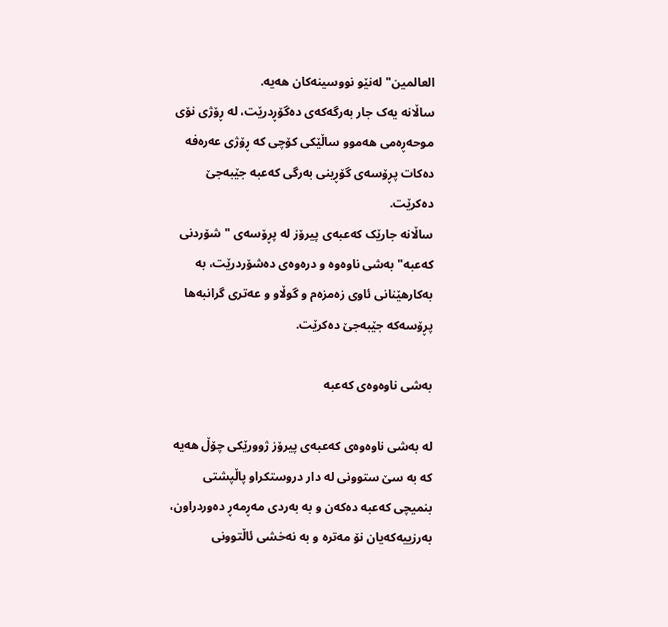العالمين" لەنێو نووسینەکان هەیە.
ساڵانە یەک جار بەرگەکەی دەگۆڕدرێت، لە ڕۆژی نۆی موحەڕەمی هەموو ساڵێکی کۆچی کە ڕۆژی عەرەفە دەکات پڕۆسەی گۆڕینی بەرگی کەعبە جێبەجێ دەکرێت.
ساڵانە جارێک کەعبەی پیرۆز لە پڕۆسەی "شۆردنی کەعبە" بەشی ناوەوە و درەوەی دەشۆردرێت، بە بەکارهێنانی ئاوی زەمزەم و گوڵاو و عەتری گرانبەها پڕۆسەکە جێبەجێ دەکرێت.

بەشی ناوەوەی کەعبە

لە بەشی ناوەوەی کەعبەی پیرۆز ژوورێکی چۆڵ هەیە کە بە سێ ستوونی لە دار دروستکراو پاڵپشتی بنمیچی کەعبە دەکەن و بە بەردی مەڕمەڕ دەوردراون، بەرزییەکەیان نۆ مەترە و بە نەخشی ئاڵتوونی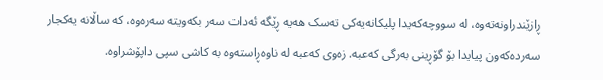ڕازێندراونەتەوە، لە سووچەکەیدا پلیکانەیەکی تەسک ھەیە ڕێگە ئەدات سەر بکەویتە سەرەوە، کە ساڵانە یەکجار سەردەکەون پیایدا بۆ گۆڕینی بەرگی کەعبە. زەوی کەعبە لە ناوەڕاستەوە بە کاشی سپی داپۆشراوە.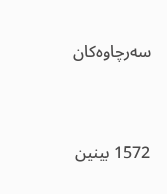سەرچاوەکان



1572 بینین